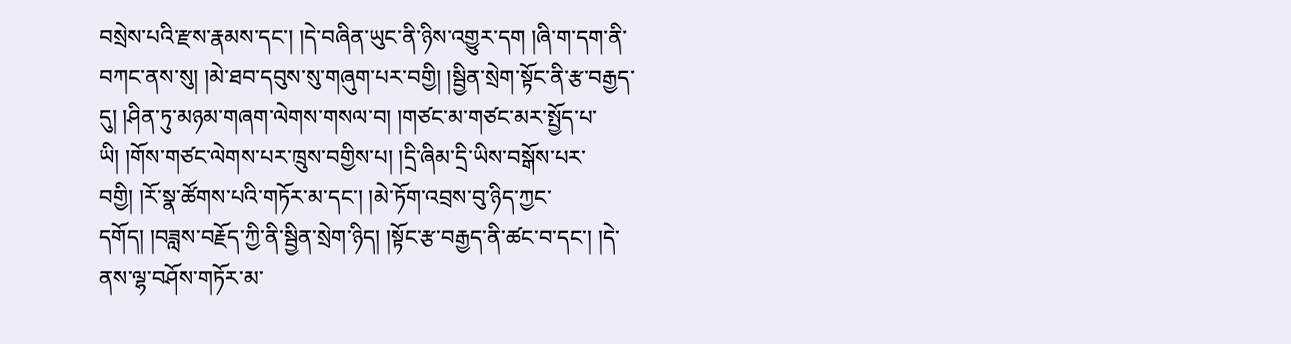བསྲེས་པའི་རྫས་རྣམས་དང་། །དེ་བཞིན་ཡུང་ནི་ཉིས་འགྱུར་དག །ཞི་ག་དག་ནི་བཀང་ནས་སུ། །མེ་ཐབ་དབུས་སུ་གཞུག་པར་བགྱི། །སྦྱིན་སྲེག་སྟོང་ནི་རྩ་བརྒྱད་དུ། །ཤིན་ཏུ་མཉམ་གཞག་ལེགས་གསལ་བ། །གཙང་མ་གཙང་མར་སྤྱོད་པ་ཡི། །གོས་གཙང་ལེགས་པར་ཁྲུས་བགྱིས་པ། །དྲི་ཞིམ་དྲི་ཡིས་བསྒོས་པར་བགྱི། །རོ་སྣ་ཚོགས་པའི་གཏོར་མ་དང་། །མེ་ཏོག་འབྲས་བུ་ཉིད་ཀྱང་དགོད། །བཟླས་བརྗོད་ཀྱི་ནི་སྦྱིན་སྲེག་ཉིད། །སྟོང་རྩ་བརྒྱད་ནི་ཚང་བ་དང་། །དེ་ནས་ལྷ་བཤོས་གཏོར་མ་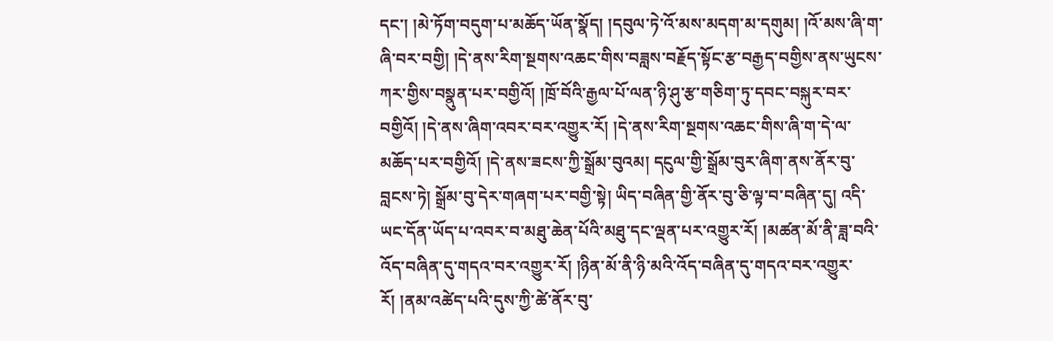དང་། །མེ་ཏོག་བདུག་པ་མཆོད་ཡོན་སྣོད། །དབུལ་ཏེ་འོ་མས་མདག་མ་དགུམ། །འོ་མས་ཞི་ག་ཞི་བར་བགྱི། །དེ་ནས་རིག་སྔགས་འཆང་གིས་བཟླས་བརྗོད་སྟོང་རྩ་བརྒྱད་བགྱིས་ནས་ཡུངས་ཀར་གྱིས་བསྣུན་པར་བགྱིའོ། །ཁྲོ་བོའི་རྒྱལ་པོ་ལན་ཉི་ཤུ་རྩ་གཅིག་ཏུ་དབང་བསྐུར་བར་བགྱིའོ། །དེ་ནས་ཞིག་འབར་བར་འགྱུར་རོ། །དེ་ནས་རིག་སྔགས་འཆང་གིས་ཞི་ག་དེ་ལ་མཆོད་པར་བགྱིའོ། །དེ་ནས་ཟངས་ཀྱི་སྒྲོམ་བུའམ། དངུལ་གྱི་སྒྲོམ་བུར་ཞིག་ནས་ནོར་བུ་བླངས་ཏེ། སྒྲོམ་བུ་དེར་གཞག་པར་བགྱི་སྟེ། ཡིད་བཞིན་གྱི་ནོར་བུ་ཅི་ལྟ་བ་བཞིན་དུ། འདི་ཡང་དོན་ཡོད་པ་འབར་བ་མཐུ་ཆེན་པོའི་མཐུ་དང་ལྡན་པར་འགྱུར་རོ། །མཚན་མོ་ནི་ཟླ་བའི་འོད་བཞིན་དུ་གདའ་བར་འགྱུར་རོ། །ཉིན་མོ་ནི་ཉི་མའི་འོད་བཞིན་དུ་གདའ་བར་འགྱུར་རོ། །ནམ་འཚེད་པའི་དུས་ཀྱི་ཚེ་ནོར་བུ་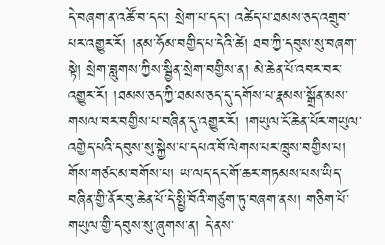དེ་བཞག་ན་འཚོ་བ་དང་། སྲེག་པ་དང་། འཚེད་པ་ཐམས་ཅད་འགྲུབ་པར་འགྱུར་རོ། །ནམ་ཧོམ་བགྱིད་པ་དེའི་ཚེ། ཐབ་ཀྱི་དབུས་སུ་བཞག་སྟེ། སྲེག་བླུགས་ཀྱིས་སྦྱིན་སྲེག་བགྱིས་ན། མེ་ཆེན་པོ་འབར་བར་འགྱུར་རོ། །ཐམས་ཅད་ཀྱི་ཐམས་ཅད་དུ་དགོས་པ་རྣམས་སྒྲོན་མས་གསལ་བར་བགྱིས་པ་བཞིན་དུ་འགྱུར་རོ། །གཡུལ་ངོ་ཆེན་པོར་གཡུལ་འགྱེད་པའི་དབུས་སུ་སྐྱེས་པ་དཔའ་བོ་ལེགས་པར་ཁྲུས་བགྱིས་པ། གོས་གཙང་མ་བགོས་པ། ཡ་ལད་དང་གོ་ཆར་གཏམས་པས་ཡིད་བཞིན་གྱི་ནོར་བུ་ཆེན་པོ་དེ་སྤྱི་བོའི་གཙུག་ཏུ་བཞག་ནས། གཅིག་པོ་གཡུལ་གྱི་དབུས་སུ་ཞུགས་ན། དེ་ནས་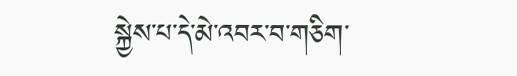སྐྱེས་པ་དེ་མེ་འབར་བ་གཅིག་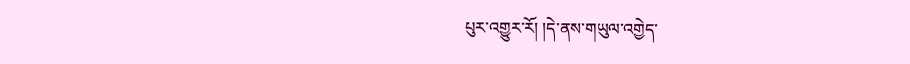པུར་འགྱུར་རོ། །དེ་ནས་གཡུལ་འགྱེད་